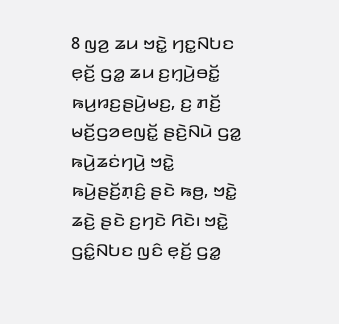8 ꤜꤤ꤬ ꤘꤣ ꤠꤢꤧ꤭ ꤚꤢ꤭ꤡꤝꤢ ꤕ꤫ꤢꤩ꤬ ꤞꤤ꤭ ꤘꤣ ꤢ꤬ꤚ꤫ꤣꤧ꤬ꤋꤢꤩ꤭ ꤒꤣ꤬ꤙꤢ꤬ꤔꤣꤧ꤬ꤗꤢ꤬, ꤢ꤬ ꤊꤢꤩ꤬ ꤗꤢꤩ꤬ꤞꤤꤕꤜꤢꤩ꤭ ꤔꤢꤧ꤬ꤡꤣꤧ ꤞꤤ꤭ ꤒꤣꤧ꤬ꤘꤢꤦꤚꤣꤧ꤬ ꤠꤢꤧ꤭ ꤒꤣꤧ꤬ꤔꤢꤩ꤬ꤊ꤫ꤢꤨ꤬ ꤔꤢꤧ ꤒꤥ꤬, ꤠꤢꤧ꤭ ꤘꤢꤧ꤬ ꤔꤢꤧ ꤢ꤬ꤚꤢꤧ ꤖꤢꤧ꤯ ꤠꤢꤧ꤭ ꤞꤢꤨ꤭ꤡꤝꤢ ꤜꤢꤨ ꤕ꤫ꤢꤩ꤬ ꤞꤤ꤭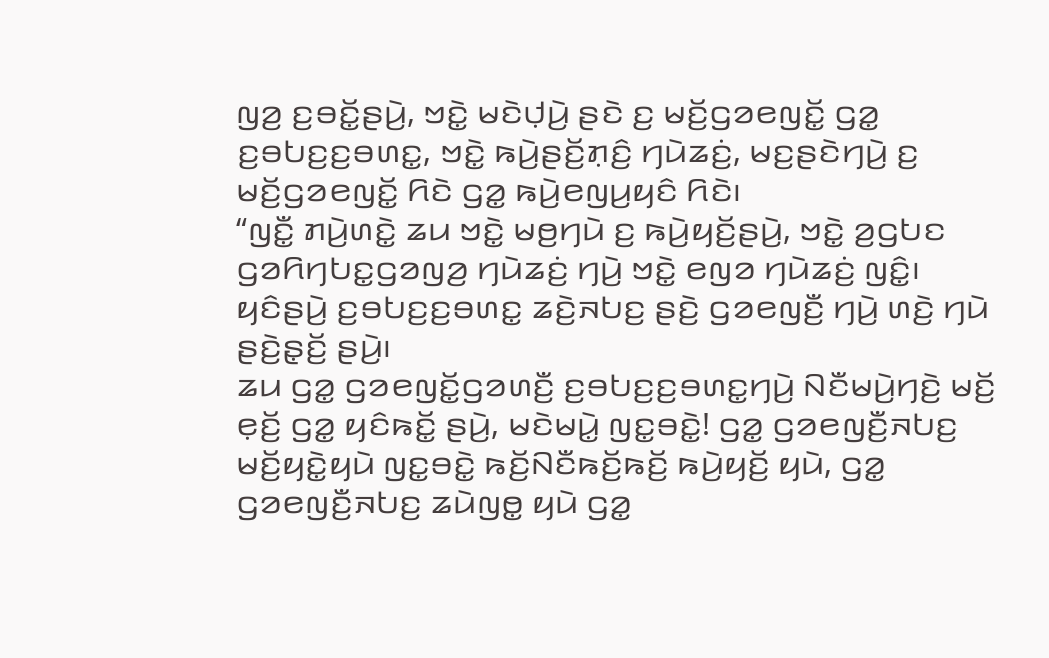ꤜꤤ꤬ ꤢ꤬ꤋꤢꤩ꤭ꤔꤣꤧ꤬, ꤠꤢꤧ꤭ ꤗꤢꤧꤓ꤫ꤣꤧ꤬ ꤔꤢꤧ ꤢ꤬ ꤗꤢꤩ꤬ꤞꤤꤕꤜꤢꤩ꤭ ꤞꤤ꤭ ꤢ꤬ꤋꤝꤢ꤬ꤢ꤬ꤋꤛꤢ꤭, ꤠꤢꤧ꤭ ꤒꤣꤧ꤬ꤔꤢꤩ꤬ꤊ꤫ꤢꤨ꤬ ꤚꤣꤧꤘꤢꤦ꤬, ꤗꤢ꤬ꤔꤢꤧꤚꤣꤧ꤬ ꤢ꤬ ꤗꤢꤩ꤬ꤞꤤꤕꤜꤢꤩ꤭ ꤖꤢꤧ ꤞꤤ꤭ ꤒꤣꤧ꤬ꤕꤜꤣ꤬ꤟꤢꤨ ꤖꤢꤧ꤯
“ꤜꤢꤪ꤭ ꤊꤣꤧ꤬ꤛꤢꤧ꤭ ꤘꤣ ꤠꤢꤧ꤭ ꤗꤥ꤬ꤚꤣꤧ ꤢ꤬ ꤒꤣꤧ꤬ꤟꤢꤩ꤬ꤔꤣꤧ꤬, ꤠꤢꤧ꤭ ꤤ꤬ꤞꤝꤢ ꤞꤤꤖꤚꤝꤢ꤭ꤞꤤꤜꤤ꤬ ꤚꤣꤧꤘꤢꤦ꤬ ꤚꤣꤧ꤬ ꤠꤢꤧ꤭ ꤕꤜꤤ ꤚꤣꤧꤘꤢꤦ꤬ ꤜꤢꤨ꤭꤯ ꤟꤢꤨꤔꤣꤧ꤬ ꤢ꤬ꤋꤝꤢ꤬ꤢ꤬ꤋꤛꤢ꤭ ꤘꤢꤧ꤬ꤏꤝꤢ꤬ ꤔꤢꤧ꤬ ꤞꤤꤕꤜꤢꤪ꤬ ꤚꤣꤧ꤬ ꤛꤢꤧ꤬ ꤚꤣꤧ ꤔꤢꤧ꤬ꤔ꤫ꤢꤩ꤬ ꤔꤣꤧ꤬꤯
ꤘꤣ ꤞꤤ꤭ ꤞꤤꤕꤜꤢꤩ꤭ꤞꤤꤛꤢꤪ꤬ ꤢ꤬ꤋꤝꤢ꤬ꤢ꤬ꤋꤛꤢ꤭ꤚꤣꤧ꤬ ꤡꤢꤪꤗꤣꤧ꤬ꤚꤢꤧ꤬ ꤗꤢꤩ꤬ ꤕ꤫ꤢꤩ꤬ ꤞꤤ꤭ ꤟꤢꤨꤒꤢꤩ꤭ ꤔꤣꤧ꤬, ꤗꤢꤧꤗꤣꤧ꤭ ꤜꤢ꤭ꤋꤢꤧ꤭! ꤞꤤ꤭ ꤞꤤꤕꤜꤢꤪ꤬ꤏꤝꤢ꤬ ꤗꤢꤩ꤬ꤟꤢꤧ꤭ꤟꤣꤧ ꤜꤢ꤭ꤋꤢꤧ꤭ ꤒꤢꤩ꤬ꤡꤢꤪꤒꤢꤩ꤬ꤒꤢꤩ꤬ ꤒꤣꤧ꤬ꤟꤢꤩ꤬ ꤟꤣꤧ, ꤞꤤ꤭ ꤞꤤꤕꤜꤢꤪ꤬ꤏꤝꤢ꤬ ꤘꤣꤧꤜꤥ꤭ ꤟꤣꤧ ꤞꤤ꤭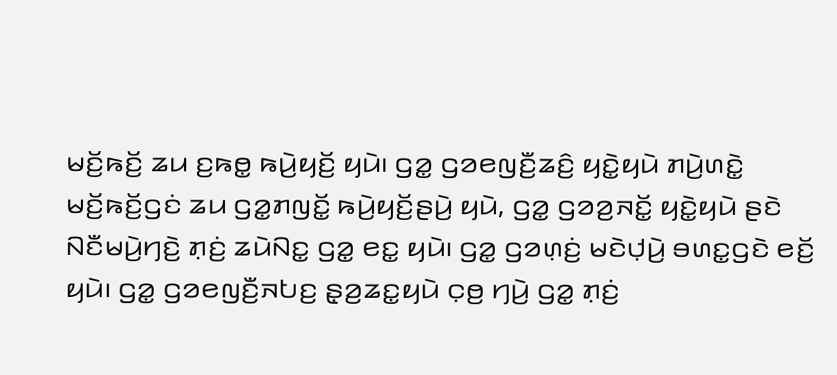ꤗꤢꤩ꤬ꤒꤢꤩ꤬ ꤘꤣ ꤢ꤬ꤒꤥ꤭ ꤒꤣꤧ꤬ꤟꤢꤩ꤬ ꤟꤣꤧ꤯ ꤞꤤ꤭ ꤞꤤꤕꤜꤢꤪ꤬ꤘꤢꤨ꤬ ꤟꤢꤧ꤭ꤟꤣꤧ ꤊꤣꤧ꤬ꤛꤢꤧ꤭ ꤗꤢꤩ꤬ꤒꤢꤩ꤬ꤞꤢꤦ ꤘꤣ ꤞꤤ꤭ꤊꤜꤢꤩ꤭ ꤒꤣꤧ꤬ꤟꤢꤩ꤬ꤔꤣꤧ꤬ ꤟꤣꤧ, ꤞꤤ꤭ ꤞꤤꤤ꤬ꤏꤢꤩ꤭ ꤟꤢꤧ꤭ꤟꤣꤧ ꤔꤢꤧ ꤡꤢꤪꤗꤣꤧ꤬ꤚꤢꤧ꤬ ꤊ꤫ꤢꤦ꤬ ꤘꤣꤧꤡꤢ꤭ ꤞꤤ꤭ ꤕꤢ꤭ ꤟꤣꤧ꤯ ꤞꤤ꤭ ꤞꤤꤛ꤫ꤢꤦ꤬ ꤗꤢꤧꤓ꤫ꤣꤧ꤬ ꤋꤛꤢ꤭ꤞꤢꤧ ꤕꤢꤩ꤬ ꤟꤣꤧ꤯ ꤞꤤ꤭ ꤞꤤꤕꤜꤢꤪ꤬ꤏꤝꤢ꤬ ꤔ꤫ꤤ꤬ꤘꤢ꤭ꤟꤣꤧ ꤍ꤫ꤥ꤬ ꤚꤣꤧ꤬ ꤞꤤ꤭ ꤊ꤫ꤢꤦ꤬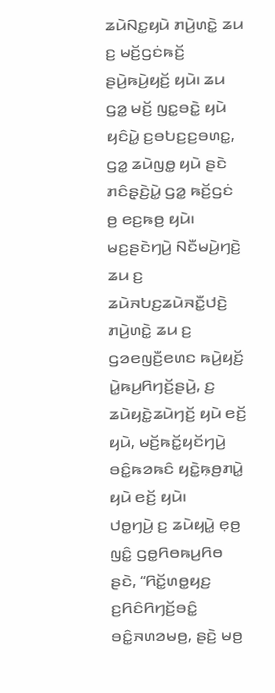ꤘꤣꤧꤡꤢ꤭ꤟꤣꤧ ꤊꤣꤧ꤬ꤛꤢꤧ꤭ ꤘꤣ ꤢ꤬ ꤗꤢꤩ꤬ꤞꤢꤦꤒꤢꤩ꤬ ꤔꤣꤧ꤬ꤒꤣꤧ꤬ꤟꤢꤩ꤬ ꤟꤣꤧ꤯ ꤘꤣ ꤞꤤ꤭ ꤗꤢꤩ꤬ ꤜꤢ꤭ꤋꤢꤧ꤭ ꤟꤣꤧ ꤟꤢꤨꤣꤧ꤭ ꤢ꤬ꤋꤝꤢ꤬ꤢ꤬ꤋꤛꤢ꤭, ꤞꤤ꤭ ꤘꤣꤧꤜꤥ꤭ ꤟꤣꤧ ꤔꤢꤧ ꤊꤢꤨꤔ꤫ꤢꤧ꤬ꤣꤧ꤭ ꤞꤤ꤭ ꤒꤢꤩ꤬ꤞꤢꤦ ꤥ꤬ ꤕꤢ꤬ꤒꤥ꤬ ꤟꤣꤧ꤯
ꤗꤢ꤬ꤔꤢꤧꤚꤣꤧ꤬ ꤡꤢꤪꤗꤣꤧ꤬ꤚꤢꤧ꤬ ꤘꤣ ꤢ꤬ ꤘꤣꤧꤏꤝꤢ꤬ꤘꤣꤧꤏꤢꤪ꤭ꤓꤢꤧ꤬ ꤊꤣꤧ꤬ꤛꤢꤧ꤭ ꤘꤣ ꤢ꤬ ꤞꤤꤕꤜꤢꤪ꤬ꤕꤛꤢ ꤒꤣꤧ꤬ꤟꤢꤩ꤬ ꤣꤧ꤭ꤒꤣ꤬ꤖꤚꤢꤩ꤬ꤔꤣꤧ꤬, ꤢ꤬ ꤘꤣꤧꤟꤢꤧ꤭ꤘꤣꤧꤚꤢꤩ꤬ ꤟꤣꤧ ꤕꤢꤩ꤬ ꤟꤣꤧ, ꤗꤢꤩ꤬ꤒꤢꤩ꤭ꤟꤢꤩꤚꤣꤧ꤬ ꤋꤢꤨ꤭ꤒꤤꤒꤢꤨ ꤟꤢꤧ꤭ꤒ꤫ꤥ꤬ꤊꤣꤧ꤭ ꤟꤣꤧ ꤕꤢꤩ꤬ ꤟꤣꤧ꤯
ꤓꤥ꤭ꤚꤣꤧ꤬ ꤢ꤬ ꤘꤣꤧꤟꤣꤧ꤭ ꤕ꤫ꤥ꤬ ꤜꤢꤨ꤭ ꤞꤥ꤭ꤖꤥꤒꤣ꤬ꤖꤥ ꤔꤢꤧ, “ꤖꤢꤩ꤭ꤛꤥ꤭ꤟꤢ꤬ ꤢ꤬ꤖꤢꤨꤖꤚꤢꤩ꤬ꤋꤢꤨ꤭ ꤋꤢꤨ꤭ꤏꤛꤤꤗꤥ꤬, ꤔꤢꤧ꤬ ꤗꤥ꤬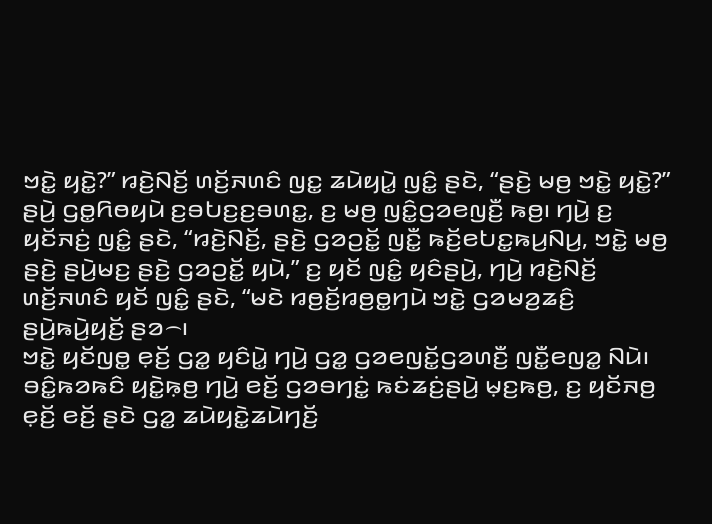ꤠꤢꤧ꤭ ꤟꤢꤧ꤭?” ꤙꤢꤧ꤬ꤡꤢꤩ꤬ ꤛꤢꤩ꤬ꤏꤛꤢꤨ ꤜꤢ꤭ ꤘꤣꤧꤟꤣꤧ꤭ ꤜꤢꤨ꤭ ꤔꤢꤧ, “ꤔꤢꤧ꤬ ꤗꤥ꤬ ꤠꤢꤧ꤭ ꤟꤢꤧ꤭?” ꤔꤣꤧ꤬ ꤞꤥ꤭ꤖꤥꤟꤣꤧ ꤢ꤬ꤋꤝꤢ꤬ꤢ꤬ꤋꤛꤢ꤭, ꤢ꤬ ꤗꤥ꤬ ꤜꤢꤨ꤭ꤞꤤꤕꤜꤢꤪ꤬ ꤒꤥ꤬꤯ ꤚꤣꤧ꤬ ꤢ꤬ ꤟꤢꤩꤏꤢꤦ꤬ ꤜꤢꤨ꤭ ꤔꤢꤧ, “ꤙꤢꤧ꤬ꤡꤢꤩ꤬, ꤔꤢꤧ꤬ ꤞꤤꤑꤢꤩ꤭ ꤜꤢꤪ꤭ ꤒꤢꤩ꤬ꤕꤝꤢ꤭ꤒꤣ꤬ꤡꤣ꤬, ꤠꤢꤧ꤭ ꤗꤥ꤬ ꤔꤢꤧ꤬ ꤔꤣꤧ꤬ꤗꤢ꤬ ꤔꤢꤧ꤬ ꤞꤤꤑꤢꤩ꤭ ꤟꤣꤧ,” ꤢ꤬ ꤟꤢꤩ ꤜꤢꤨ꤭ ꤟꤢꤨꤔꤣꤧ꤬, ꤚꤣꤧ꤬ ꤙꤢꤧ꤬ꤡꤢꤩ꤬ ꤛꤢꤩ꤬ꤏꤛꤢꤨ ꤟꤢꤩ ꤜꤢꤨ꤭ ꤔꤢꤧ, “ꤗꤢꤧ ꤙꤥ꤬ꤢꤩ꤬ꤙꤥ꤬ꤥ꤭ꤚꤣꤧ ꤠꤢꤧ꤭ ꤞꤤꤗꤤ꤬ꤘꤢꤨ꤬ ꤔꤣꤧ꤬ꤒꤣꤧ꤬ꤟꤢꤩ꤬ ꤔꤤ꤮꤯
ꤠꤢꤧ꤭ ꤟꤢꤩꤜꤥ꤭ ꤕ꤫ꤢꤩ꤬ ꤞꤤ꤭ ꤟꤢꤨꤣꤧ꤭ ꤚꤣꤧ꤬ ꤞꤤ꤭ ꤞꤤꤕꤜꤢꤩ꤭ꤞꤤꤛꤢꤪ꤬ ꤜꤢꤪ꤭ꤕꤜꤤ꤭ ꤡꤣꤧ꤯
ꤋꤢꤨ꤭ꤒꤤꤒꤢꤨ ꤟꤢꤧ꤭ꤒ꤫ꤥ꤬ ꤚꤣꤧ꤬ ꤕꤢꤩ꤬ ꤞꤤꤋꤚꤢꤦ꤭ ꤒꤢꤦꤘꤢꤦ꤬ꤔꤣꤧ꤬ ꤗ꤫ꤢ꤬ꤒꤥ꤬, ꤢ꤬ ꤟꤢꤩꤏꤥ꤬ ꤕ꤫ꤢꤩ꤬ ꤕꤢꤩ꤬ ꤔꤢꤧ ꤞꤤ꤭ ꤘꤣꤧꤟꤢꤧ꤭ꤘꤣꤧꤚꤢꤩ꤬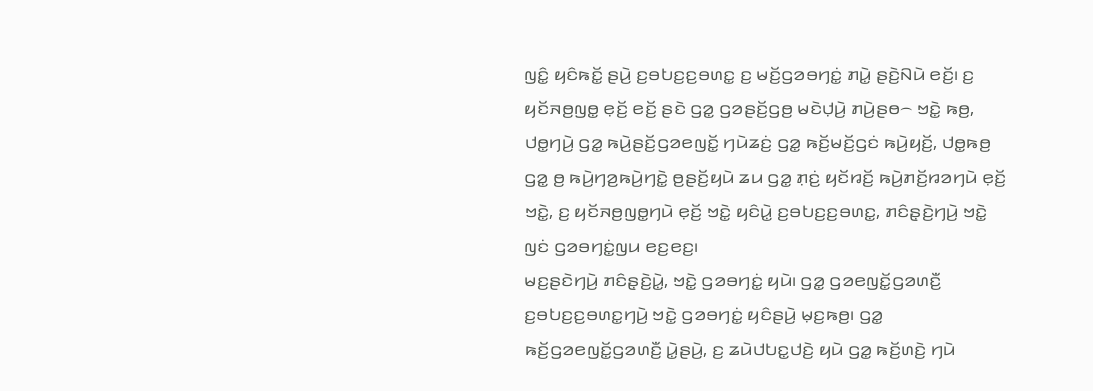ꤜꤢꤨ꤭ ꤟꤢꤨꤒꤢꤩ꤭ ꤔꤣꤧ꤬ ꤢ꤬ꤋꤝꤢ꤬ꤢ꤬ꤋꤛꤢ꤭ ꤢ꤬ ꤗꤢꤩ꤬ꤞꤤꤋꤚꤢꤦ꤭ ꤊꤣꤧ꤭ ꤔꤢꤧ꤬ꤡꤣꤧ ꤕꤢꤩ꤬꤯ ꤢ꤬ ꤟꤢꤩꤏꤥ꤬ꤜꤥ꤭ ꤕ꤫ꤢꤩ꤬ ꤕꤢꤩ꤬ ꤔꤢꤧ ꤞꤤ꤭ ꤞꤤꤔꤢꤩ꤬ꤞꤥ꤬ ꤗꤢꤧꤓ꤫ꤣꤧ꤬ ꤊꤣꤧ꤬ꤔꤥ꤮ ꤠꤢꤧ꤭ ꤒꤥ꤬, ꤓꤥ꤭ꤚꤣꤧ꤬ ꤞꤤ꤭ ꤒꤣꤧ꤬ꤔꤢꤩ꤬ꤞꤤꤕꤜꤢꤩ꤭ ꤚꤣꤧꤘꤢꤦ꤬ ꤞꤤ꤭ ꤒꤢꤩ꤬ꤗꤢꤩ꤬ꤞꤢꤦ ꤒꤣꤧ꤬ꤟꤢꤩ꤬, ꤓꤥ꤭ꤒꤥ꤬ ꤞꤤ꤭ ꤥ꤬ ꤒꤣꤧ꤬ꤚꤤ꤬ꤒꤣꤧ꤬ꤚꤢꤧ꤭ ꤥ꤬ꤔꤢꤩ꤬ꤟꤣꤧ ꤘꤣ ꤞꤤ꤭ ꤊ꤫ꤢꤦ꤬ ꤟꤢꤩꤙꤢꤩ꤬ ꤒꤣꤧ꤬ꤊꤢꤩ꤬ꤙꤤꤚꤣꤧ ꤕ꤫ꤢꤩ꤬ ꤠꤢꤧ꤭, ꤢ꤬ ꤟꤢꤩꤏꤥ꤬ꤜꤥ꤭ꤚꤣꤧ ꤕ꤫ꤢꤩ꤬ ꤠꤢꤧ꤭ ꤟꤢꤨꤣꤧ꤭ ꤢ꤬ꤋꤝꤢ꤬ꤢ꤬ꤋꤛꤢ꤭, ꤊꤢꤨꤔ꤫ꤢꤧ꤬ꤚꤣꤧ꤬ ꤠꤢꤧ꤭ ꤜꤢꤦ ꤞꤤꤋꤚꤢꤦ꤭ꤜꤣ ꤕꤢ꤬ꤕꤢ꤬꤯
ꤗꤢ꤬ꤔꤢꤧꤚꤣꤧ꤬ ꤊꤢꤨꤔ꤫ꤢꤧ꤬ꤣꤧ꤭, ꤠꤢꤧ꤭ ꤞꤤꤋꤚꤢꤦ꤭ ꤟꤣꤧ꤯ ꤞꤤ꤭ ꤞꤤꤕꤜꤢꤩ꤭ꤞꤤꤛꤢꤪ꤬ ꤢ꤬ꤋꤝꤢ꤬ꤢ꤬ꤋꤛꤢ꤭ꤚꤣꤧ꤬ ꤠꤢꤧ꤭ ꤞꤤꤋꤚꤢꤦ꤭ ꤟꤢꤨꤔꤣꤧ꤬ ꤗ꤫ꤢ꤬ꤒꤥ꤬꤯ ꤞꤤ꤭ ꤒꤢꤩ꤬ꤞꤤꤕꤜꤢꤩ꤭ꤞꤤꤛꤢꤪ꤬ ꤣꤧ꤭ꤔꤣꤧ꤬, ꤢ꤬ ꤘꤣꤧꤓꤝꤢ꤭ꤓꤢꤧ꤬ ꤟꤣꤧ ꤞꤤ꤭ ꤒꤢꤩ꤬ꤛꤢꤧ꤬ ꤚꤣꤧ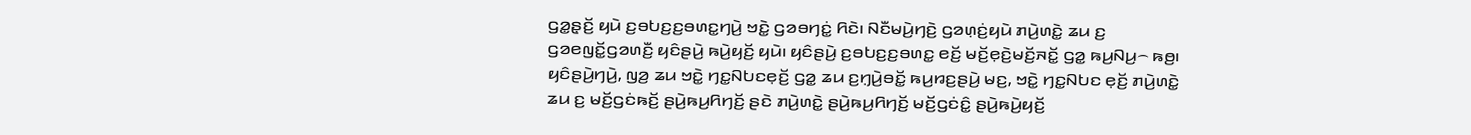ꤞꤤ꤭ꤔ꤫ꤢꤩ꤬ ꤟꤣꤧ ꤢ꤬ꤋꤝꤢ꤬ꤢ꤬ꤋꤛꤢ꤭ꤚꤣꤧ꤬ ꤠꤢꤧ꤭ ꤞꤤꤋꤚꤢꤦ꤭ ꤖꤢꤧ꤯ ꤡꤢꤪꤗꤣꤧ꤬ꤚꤢꤧ꤬ ꤞꤤꤛ꤫ꤢꤦ꤬ꤟꤣꤧ ꤊꤣꤧ꤬ꤛꤢꤧ꤭ ꤘꤣ ꤢ꤬ ꤞꤤꤕꤜꤢꤩ꤭ꤞꤤꤛꤢꤪ꤬ ꤟꤢꤨꤔꤣꤧ꤬ ꤒꤣꤧ꤬ꤟꤢꤩ꤬ ꤟꤣꤧ꤯ ꤟꤢꤨꤔꤣꤧ꤬ ꤢ꤬ꤋꤝꤢ꤬ꤢ꤬ꤋꤛꤢ꤭ ꤕꤢꤩ꤬ ꤗꤢꤩ꤬ꤕ꤫ꤢꤧ꤬ꤗꤢꤩ꤬ꤏꤢꤩ꤭ ꤞꤤ꤭ ꤒꤣ꤬ꤡꤣ꤬꤮ ꤒꤥ꤬꤯
ꤟꤢꤨꤔꤣꤧ꤬ꤚꤣꤧ꤬, ꤜꤤ꤬ ꤘꤣ ꤠꤢꤧ꤭ ꤚꤢ꤭ꤡꤝꤢꤕ꤫ꤢꤩ꤬ ꤞꤤ꤭ ꤘꤣ ꤢ꤬ꤚ꤫ꤣꤧ꤬ꤋꤢꤩ꤭ ꤒꤣ꤬ꤙꤢ꤬ꤔꤣꤧ꤬ ꤗꤢ꤬, ꤠꤢꤧ꤭ ꤚꤢ꤭ꤡꤝꤢ ꤕ꤫ꤢꤩ꤬ ꤊꤣꤧ꤬ꤛꤢꤧ꤭ ꤘꤣ ꤢ꤬ ꤗꤢꤩ꤬ꤞꤢꤦꤒꤢꤩ꤬ ꤔꤣꤧ꤬ꤒꤣ꤬ꤖꤚꤢꤩ꤬ ꤔꤢꤧ ꤊꤣꤧ꤬ꤛꤢꤧ꤭ ꤔꤣꤧ꤬ꤒꤣ꤬ꤖꤚꤢꤩ꤬ ꤗꤢꤩ꤬ꤞꤢꤦꤢꤨ꤭ ꤔꤣꤧ꤬ꤒꤣꤧ꤬ꤟꤢꤩ꤬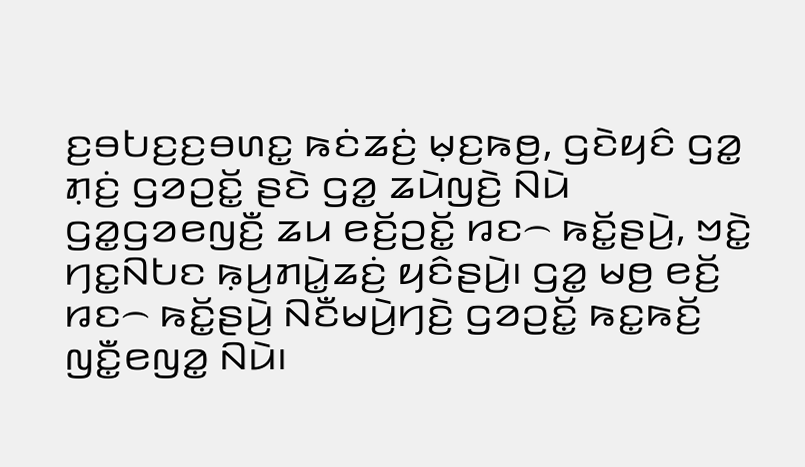ꤢ꤬ꤋꤝꤢ꤬ꤢ꤬ꤋꤛꤢ꤭ ꤒꤢꤦꤘꤢꤦ꤬ ꤗ꤫ꤢ꤬ꤒꤥ꤬, ꤞꤢꤧꤟꤢꤨ ꤞꤤ꤭ ꤊ꤫ꤢꤦ꤬ ꤞꤤꤑꤢꤩ꤭ ꤔꤢꤧ ꤞꤤ꤭ ꤘꤣꤧꤜꤢꤧ꤬ ꤡꤣꤧ ꤞꤤ꤭ꤞꤤꤕꤜꤢꤪ꤬ ꤘꤣ ꤕꤢꤩ꤬ꤑꤢꤩ꤭ ꤙꤢ꤮ ꤒꤢꤩ꤭ꤔꤣꤧ꤬, ꤠꤢꤧ꤭ ꤚꤢ꤭ꤡꤝꤢ ꤒ꤫ꤣ꤬ꤊꤣꤧ꤭ꤘꤢꤦ꤬ ꤟꤢꤨꤔꤣꤧ꤬꤯ ꤞꤤ꤭ ꤗꤥ꤬ ꤕꤢꤩ꤬ ꤙꤢ꤮ ꤒꤢꤩ꤭ꤔꤣꤧ꤬ ꤡꤢꤪꤗꤣꤧ꤬ꤚꤢꤧ꤬ ꤞꤤꤑꤢꤩ꤭ ꤒꤢ꤭ꤒꤢꤩ꤬ ꤜꤢꤪ꤭ꤕꤜꤤ꤭ ꤡꤣꤧ꤯